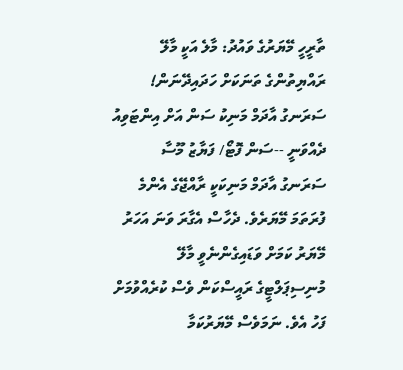ތާރީހީ މޭޔަރުގެ ވައުދު: މާލެ އަކީ މާލޭ ރައްޔިތުންގެ ތަނަކަށް ހަދައިދޭނަން!
ސަރަނގު އާދަމް މަނިކު ސަން އަށް އިންޓަވިއު ދެއްވަނީ --ސަން ފޮޓޯ/ ފަޔާޒު މޫސާ
ސަރަނގު އާދަމް މަނިކަކީ ރާއްޖޭގެ އެންމެ ފުރަތަމަ މޭޔަރެވެ. ދެހާސް އެގާރަ ވަނަ އަހަރު މޭޔަރު ކަމަށް ވަޑައިގެންނެވީ މާލޭ މުނިސިޕަލްޓީގެ ރައީސްކަން ވެސް ކުރެއްވުމަށް ފަހު އެވެ. ނަމަވެސް މޭޔަރުކަމާ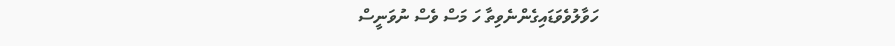ހަވާލުވެވަޑައިގެންނެވިތާ ހަ މަސް ވެސް ނުވަނީސް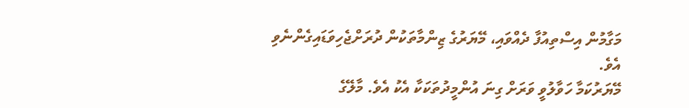މަގާމުން އިސްތިއުފާ ދެއްވައި، މޭޔަރުގެ ޒިންމާތަކުން ދުރަށްޖެހިވަޑައިގެންނެވި އެވެ.
މޭޔަރުކަމާ ހަވާލުވީ ވަރަށް ގިނަ އުންމީދުތަކަކާ އެކު އެވެ. މާލޭގެ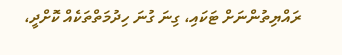ރައްޔިތުންނަށް ޓަކައި، ގިނަ ގުނަ ހިދުމަތްތަކެއް ކޮށްދީ،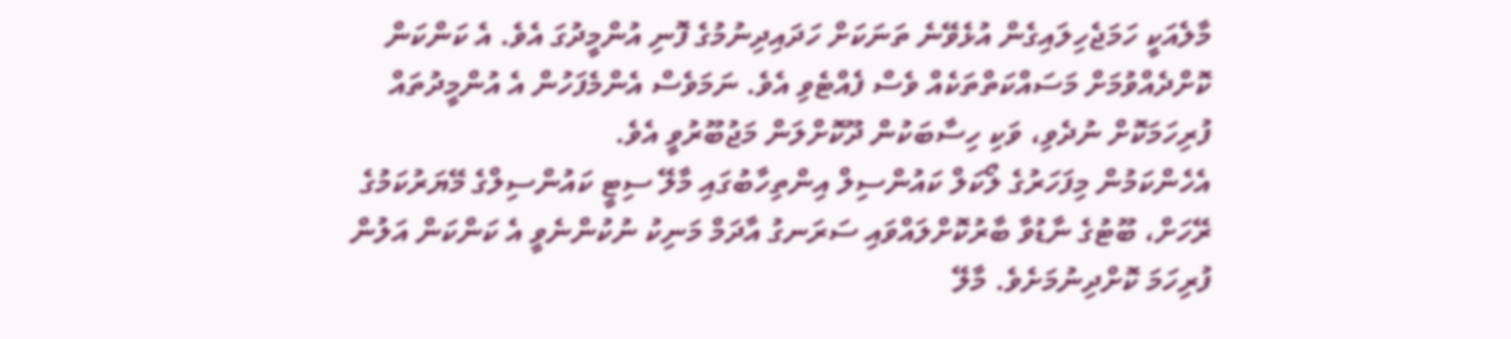މާލެއަކީ ހަމަޖެހިލައިގެން އުޅެވޭނެ ތަނަކަށް ހަދައިދިނުމުގެ ފޮނި އުންމީދުގަ އެވެ. އެ ކަންކަން ކޮށްދެއްވުމަށް މަސައްކަތްތަކެއް ވެސް ފެއްޓެވި އެވެ. ނަމަވެސް އެންމެފަހުން އެ އުންމީދުތައް ފުރިހަމަކޮށް ނުދެވި، ވަކި ހިސާބަކުން ދޫކޮށްލަން މަޖުބޫރުވީ އެވެ.
އެހެންކަމުން މިފަހަރުގެ ލޯކަލް ކައުންސިލް އިންތިހާބުގައި މާލޭ ސިޓީ ކައުންސިލްގެ މޭޔަރުކަމުގެ ރޭހަށް، ބޫޓުގެ ނާޑުވާ ބާރުކޮށްލައްވައި ސަރަނގު އާދަމް މަނިކު ނުކުންނެވީ އެ ކަންކަން އަލުން ފުރިހަމަ ކޮށްދިނުމަށެވެ. މާލޭ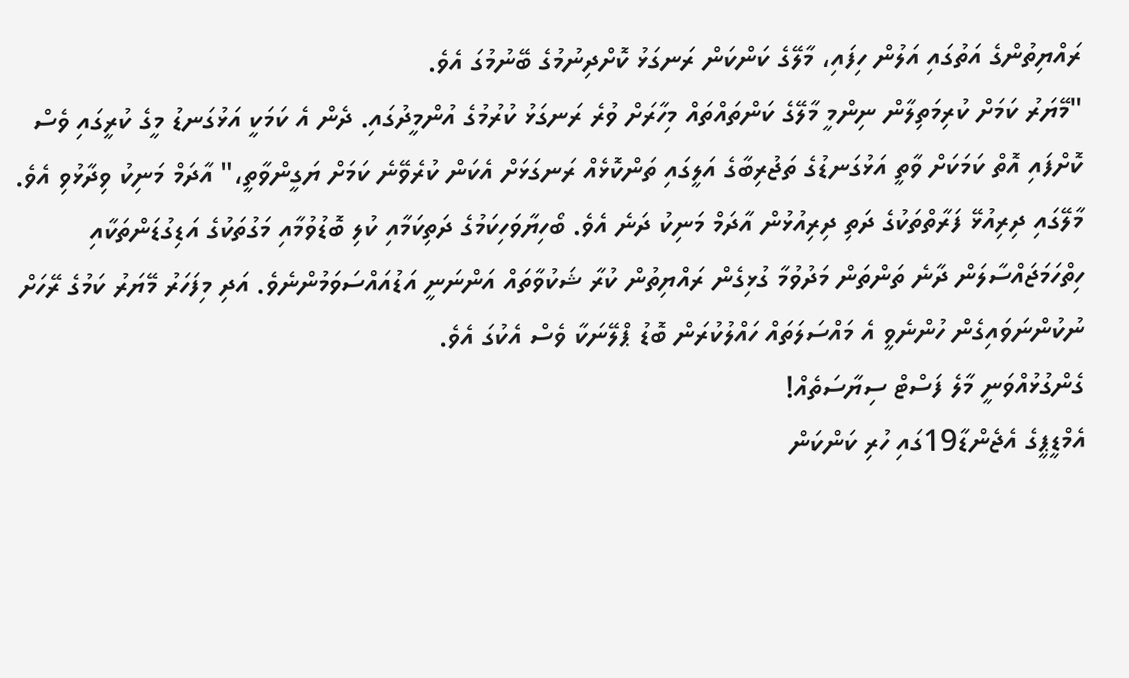ރައްޔިތުންގެ އަތުގައި އަލުން ހިފައި، މާލޭގެ ކަންކަން ރަނގަޅު ކޮށްދިނުމުގެ ބޭނުމުގަ އެވެ.
"މޭޔަރު ކަމަށް ކުރިމަތިލާން ނިންމީ މާލޭގެ ކަންތައްތައް މިހާރަށް ވުރެ ރަނގަޅު ކުރުމުގެ އުންމީދުގައި. ދެން އެ ކަމަކީ އަޅުގަނޑު މީގެ ކުރީގައި ވެސް ކޮށްފައި އޮތް ކަމަކަށް ވާތީ އަޅުގަނޑުގެ ތަޖުރިބާގެ އަލީގައި ތަންކޮޅެއް ރަނގަޅަށް އެކަން ކުރެވޭނެ ކަމަށް ޔަގީންވާތީ،" އާދަމް މަނިކު ވިދާޅުވި އެވެ.
މާލޭގައި ދިރިއުޅޭ ފަރާތްތަކުގެ ދަތި ދިރިއުޅުން އާދަމް މަނިކު ދަނެ އެވެ. ބޯހިޔާވަހިކަމުގެ ދަތިކަމާއި ކުލި ބޮޑުވުމާއި މަގުތަކުގެ އަޑިގުޑަންތަކާއި ހިތްހަމަޖައްސާލަން ދާނެ ތަންތަން މަދުވުމާ ގުޅިގެން ރައްޔިތުން ކުރާ ޝަކުވާތައް އަންނަނީ އަޑުއައްސަވަމުންނެވެ. އަދި މިފަހަރު މޭޔަރު ކަމުގެ ރޭހަށް ނުކުންނަވައިގެން ހުންނެވީ އެ މައްސަލަތައް ހައްލުކުރަން ބޮޑު ޕްލޭނަކާ ވެސް އެކުގަ އެވެ.
ގެންގުޅުއްވަނީ މާލެ ފަސްޓް ސިޔާސަތެއް!
އެމްޑީޕީގެ އެޖެންޑާ19ގައި ހުރި ކަންކަން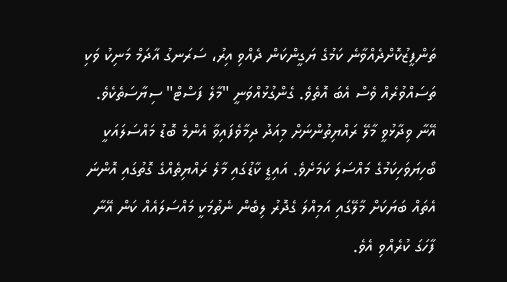ތަންފީޒުކޮށްދެއްވާނެ ކަމުގެ ޔަގީންކަން ދެއްވި އިރު، ސަރަނގު އާދަމް މަނިކު ވަކި ތަސައްވުރެއް ވެސް އެބަ އޮތެވެ. ގެންގުޅުއްވަނީ "މާލެ ފަސްޓް" ސިޔާސަތެކެވެ.
އޭނާ ވިދާޅުވީ މާލޭ ރައްޔިތުންނަށް މިއަދު ދިމާވެފައިވާ އެންމެ ބޮޑު މައްސަލައަކީ ބޯހިޔަވަހިކަމުގެ މައްސަލަ ކަމަށެވެ. އައިޑީ ކާޑުގައި މާލެ ރައްޔިތެއްގެ ގޮތުގައި އޮންނަ އެތައް ބަޔަކަށް މާލޭގައި އަމިއްލަ ގެދޮރު ލިބެން ނެތުމަކީ މައްސަލައެއް ކަން އޭނާ ފާހަގަ ކުރެއްވި އެވެ.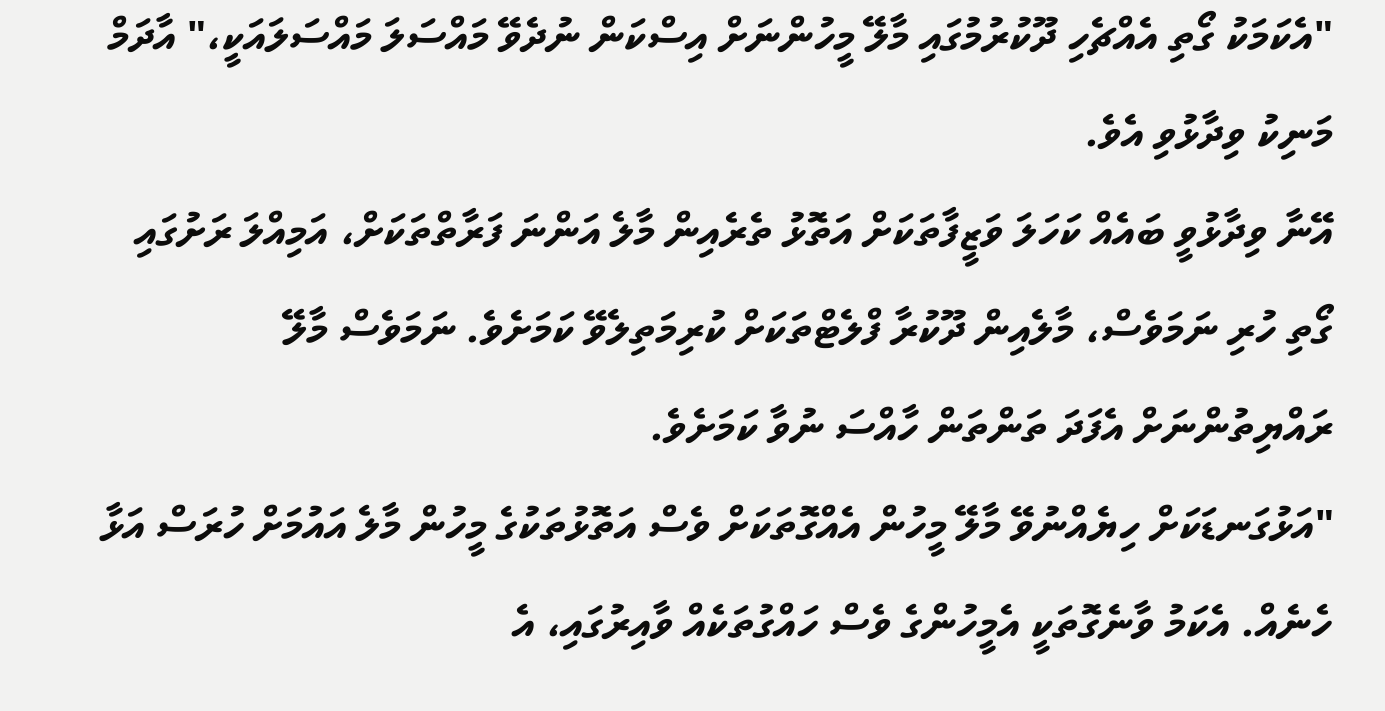"އެކަމަކު ގޯތި އެއްޗެހި ދޫކުރުމުގައި މާލޭ މީހުންނަށް އިސްކަން ނުދެވޭ މައްސަލަ މައްސަލައަކީ،" އާދަމް މަނިކު ވިދާޅުވި އެވެ.
އޭނާ ވިދާޅުވީ ބައެއް ކަހަލަ ވަޒީފާތަކަށް އަތޮޅު ތެރެއިން މާލެ އަންނަ ފަރާތްތަކަށް، އަމިއްލަ ރަށުގައި ގޯތި ހުރި ނަމަވެސް، މާލެއިން ދޫކުރާ ފްލެޓްތަކަށް ކުރިމަތިލެވޭ ކަމަށެވެ. ނަމަވެސް މާލޭ ރައްޔިތުންނަށް އެފަދަ ތަންތަން ހާއްސަ ނުވާ ކަމަށެވެ.
"އަޅުގަނޑަކަށް ހިޔެއްނުވޭ މާލޭ މީހުން އެއްގޮތަކަށް ވެސް އަތޮޅުތަކުގެ މީހުން މާލެ އައުމަށް ހުރަސް އަޅާ ހެނެއް. އެކަމު ވާނެގޮތަކީ އެމީހުންގެ ވެސް ހައްގުތަކެއް ވާއިރުގައި، އެ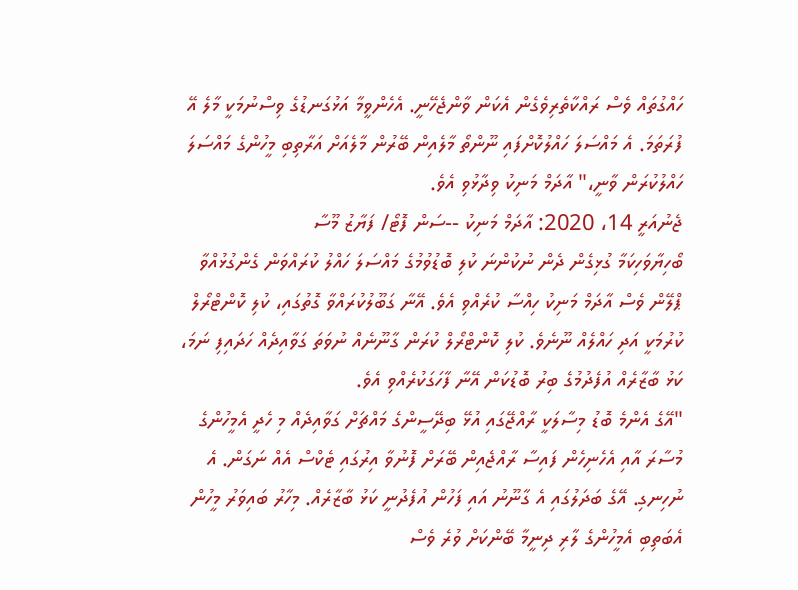ހައްގުތައް ވެސް ރައްކާތެރިވެގެން އެކަން ވާންޖެހޭނީ. އެހެންވީމާ އަޅުގަނޑުގެ ވިސްނުމަކީ މާލެ އޭ ފުރަތަމަ. އެ މައްސަލަ ހައްލުކޮށްފައި ނޫންތޯ މާލެއިން ބޭރުން މާލެއަށް އަރާތިބި މީހުންގެ މައްސަލަ ހައްލުކުރަން ވާނީ،" އާދަމް މަނިކު ވިދާޅުވި އެވެ.
ޖެނުއަރީ 14، 2020: އާދަމް މަނިކު --ސަން ފޮޓޯ/ ފަޔާޒު މޫސާ
ބޯހިޔާވަހިކަމާ ގުޅިގެން ދެން ނުކުންނަ ކުލި ބޮޑުވުމުގެ މައްސަލަ ހައްލު ކުރައްވަން ގެންގުޅުއްވާ ޕްލޭން ވެސް އާދަމް މަނިކު ހިއްސާ ކުރެއްވި އެވެ. އޭނާ ގަބޫލުކުރައްވާ ގޮތުގައި، ކުލި ކޮންޓްރޯލް ކުރުމަކީ އަދި ހައްލެއް ނޫނެވެ. ކުލި ކޮންޓްރޯލް ކުރަން ގާނޫނެއް ނުވަތަ ގަވާއިދެއް ހަދައިފި ނަމަ، ކަޅު ބާޒާރެއް އުފެދުމުގެ ބިރު ބޮޑުކަން އޭނާ ފާހަގަކުރެއްވި އެވެ.
"އޭގެ އެންމެ ބޮޑު މިސާލަކީ ރާއްޖޭގައި އުޅޭ ބިދޭސީންގެ މައްޗަށް ގަވާއިދެއް މި ހެދީ އެމީހުންގެ މުސާރަ އާއި އެހެނިހެން ފައިސާ ރާއްޖެއިން ބޭރަށް ފޮނުވާ އިރުގައި ޓެކްސް އެއް ނަގަން. އެ ނުހިނގި. އޭގެ ބަދަލުގައި އެ ގާނޫނު އައި ފަހުން އުފެދުނީ ކަޅު ބާޒާރެއް. މިހާރު ބައިވަރު މީހުން އެބަތިބި އެމީހުންގެ ލާރި ދިނީމާ ބޭންކަށް ވުރެ ވެސް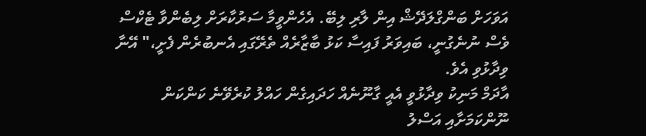އަވަހަށް ބަންގްލަދޭޝް އިން ލާރި ލިބޭ. އެހެންވީމާ ސަރުކާރަށް ލިބެންވާ ޓެކްސް ވެސް ނުނެގުނީ، ބައިވަރު ފައިސާ ކަޅު ބާޒާރެއް ތެރޭގައި އެނބުރެން ފެށީ،" އޭނާ ވިދާޅުވި އެވެ.
އާދަމް މަނިކު ވިދާޅުވީ އެއީ ގާނޫނެއް ހަދައިގެން ހައްލު ކުރެވޭނެ ކަންކަން ނޫންކަމަށާއި އަސްލު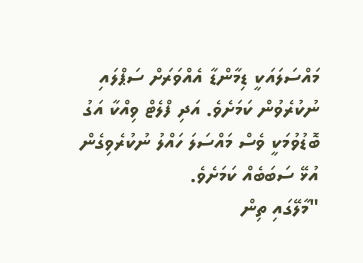މައްސަލައަކީ ޑިމާންޑާ އެއްވަރަށް ސަޕްލައި ނުކުރެވުން ކަމަށެވެ. އަދި ފްލެޓް ވިއްކާ އަގު ބޮޑުވުމަކީ ވެސް މައްސަލަ ހައްލު ނުކުރެވިގެން އުޅޭ ސަބަބެއް ކަމަށެވެ.
"މާލޭގައި ތިން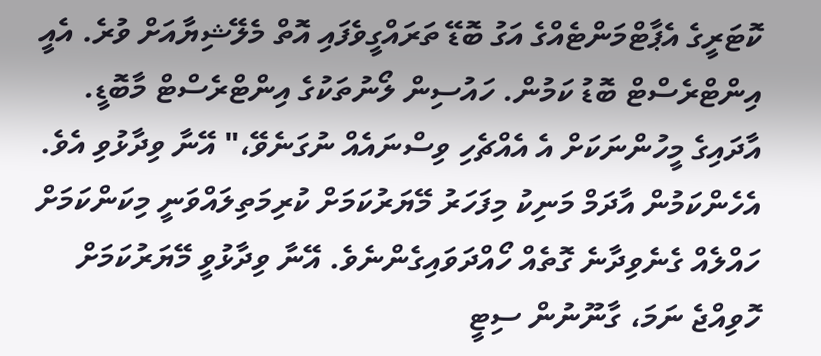ކޮޓަރީގެ އެޕާޓްމަންޓެއްގެ އަގު ބޮޑޭ ތަރައްގީވެފައި އޮތް މެލޭޝިޔާއަށް ވުރެ. އެއީ އިންޓްރެސްޓް ބޮޑު ކަމުން. ހައުސިން ލޯނުތަކުގެ އިންޓްރެސްޓް މާބޮޑީ. އާދައިގެ މީހުންނަކަށް އެ އެއްޗެހި ވިސްނައެއް ނުގަނެވޭ،" އޭނާ ވިދާޅުވި އެވެ.
އެހެންކަމުން އާދަމް މަނިކު މިފަހަރު މޭޔަރުކަމަށް ކުރިމަތިލައްވަނީ މިކަންކަމަށް ހައްލެއް ގެނެވިދާނެ ގޮތެއް ހޯއްދަވައިގެންނެވެ. އޭނާ ވިދާޅުވީ މޭޔަރުކަމަށް ހޮވިއްޖެ ނަމަ، ގާނޫނުން ސިޓީ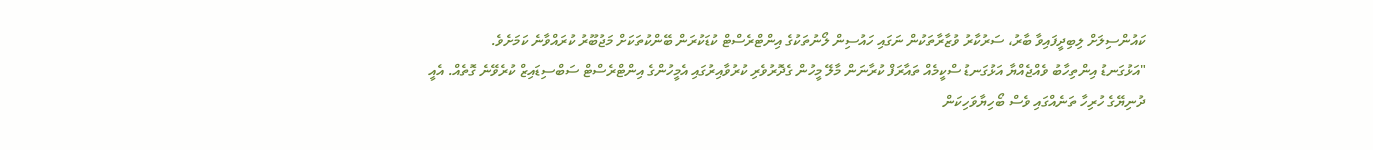ކައުންސިލަށް ލިބިދީފައިވާ ބާރު، ސަރުކާރު ވުޒާރާތަކުން ނަގައި ހައުސިން ލޯނުތަކުގެ އިންޓްރެސްޓް ކުޑަކުރަން ބޭންކުތަކަށް މަޖުބޫރު ކުރައްވާނެ ކަމަށެވެ.
"އަޅުގަނޑު އިންތިހާބު ވެއްޖެއްޔާ އަޅުގަނޑު ސްކީމެއް ތައާރަފް ކުރާނަން މާލޭ މީހުން ގެދޮރުވެރި ކުރުވާއިރުގައި އެމީހުންގެ އިންޓްރެސްޓް ސަބްސިޑައިޒް ކުރެވޭނެ ގޮތެއް. އެއީ ދުނިޔޭގެ ހުރިހާ ތަނެއްގައި ވެސް ބޯހިޔާވަހިކަން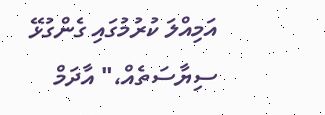އަމިއްލަ ކުރުމުގައި ގެންގުޅޭ ސިޔާސަތެއް،" އާދަމް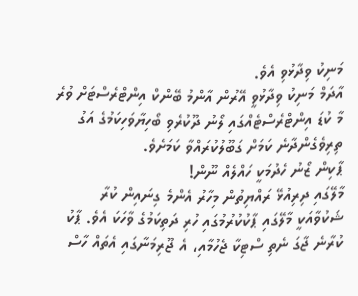މަނިކު ވިދާޅުވި އެވެ.
އާދަމް މަނިކު ވިދާޅުވީ އޭރުން އާންމު ބޭންކް އިންޓްރެސްޓަށް ވުރެ މާ ކުޑަ އިންޓްރެސްޓެއްގައި ލޯނު ދޫކުރެވި ބޯހިޔާވަހިކަމުގެ އަގު ތިރިވެގެންދާނެ ކަމަށް ގަބޫލުކުރައްވާ ކަމަށެވެ.
ޕާކިން ޒޯނު ހެދުމަކީ ހައްލެއް ނޫން!
މާލޭގައި ދިރިއުޅޭ ރައްޔިތުން މިހާރު އެންމެ ގިނައިން ކުރާ ޝަކުވާއަކީ މާލޭގައި ޕާކުކުރުމުގައި ހުރި ދަތިކަމުގެ ވާހަކަ އެވެ. ޕާކު ކުރާނެ ޖާގަ ނެތި ސްޓިކާ ޖެހުމާއި، އެ ޖޫރިމަނާގައި އެތައް ހާސް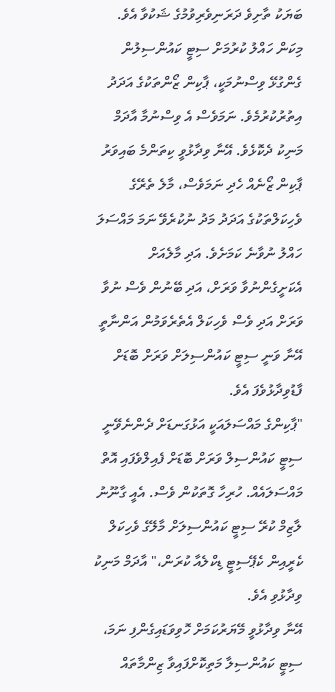ބަޔަކު ތާށިވެ ދަރަނިވެރިވުމުގެ ޝަކުވާ އެވެ.
މިކަން ހައްލު ކުރުމަށް ސިޓީ ކައުންސިލުން ގެންގުޅޭ ވިސްނުމަކީ، ޕާކިން ޒޯންތަކުގެ އަދަދު އިތުރުކުރުމެވެ. ނަމަވެސް އެ ވިސްނުމާ އާދަމް މަނިކު ދެކޮޅެވެ. އޭނާ ވިދާޅުވީ ކިތަންމެ ބައިވަރު ޕާކިން ޒޯނެއް ހެދި ނަމަވެސް، މާލެ ތެރޭގެ ވެހިކަލްތަކުގެ އަދަދު މަދު ނުކުރެވޭ ނަމަ މައްސަލަ ހައްލު ނުވާނެ ކަމަށެވެ. އަދި މާލެއަށް އެކަށީގެންނުވާ ވަރަށް، އަދި ބޭނުން ވެސް ނުވާ ވަރަށް އަދި ވެސް ވެހިކަލް އެތެރެވަމުން އަންނާތީ އޭނާ ވަނީ ސިޓީ ކައުންސިލަށް ވަރަށް ބޮޑަށް ފާޑުވިދާޅުވެފަ އެވެ.
"ޕާކިންގެ މައްސަލައަކީ އަޅުގަނޑަށް ދެންނެވޭނީ ސިޓީ ކައުންސިލް ވަރަށް ބޮޑަށް ފެއިލްވެފައި އޮތް މައްސަލައެއް. ހުރިހާ ގޮތަކުން ވެސް. އެއީ ގާނޫނު ލާޒިމް ކުރޭ ސިޓީ ކައުންސިލަށް މާލޭގެ ވެހިކަލް ކެރީއިން ކެޕޭސިޓީ ޑިކްލެއާ ކުރަން،" އާދަމް މަނިކު ވިދާޅުވި އެވެ.
އޭނާ ވިދާޅުވީ މޭޔަރުކަމަށް ހޮވިވަޑައިގެންފި ނަމަ، ސިޓީ ކައުންސިލާ މަތިކޮށްފައިވާ ޒިންމާތައް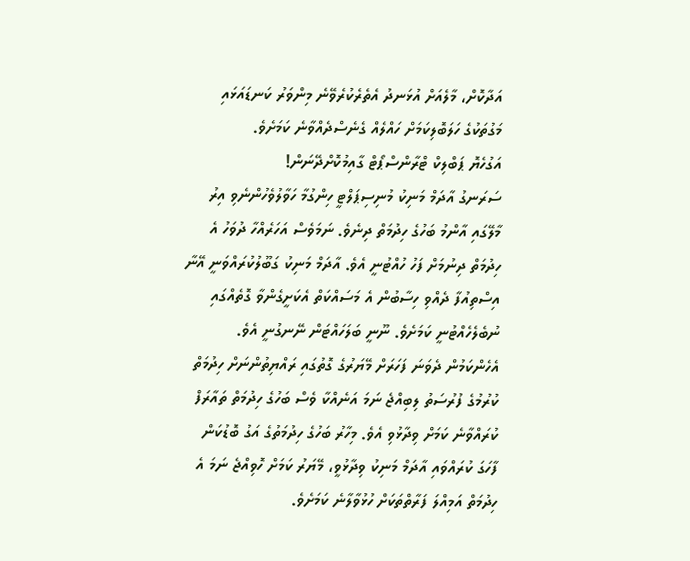އަދާކޮށް، މާލެއަށް އުޅަނދު އެތެރެކުރެވޭނެ މިންވަރު ކަނޑައަޅައި މަގުތަކުގެ ހަލަބޮލިކަމަށް ހައްލެއް ގެނެސްދެއްވާނެ ކަމަށެވެ.
އަގުހެޔޮ ޕަބްލިކް ޓްރާންސްޕޯޓް ގާއިމުކޮށްދޭނަން!
ސަރަނގު އާދަމް މަނިކު މުނިސިޕަލްޓީ ހިންގުމާ ހަވާލުވެހުންނެވި އިރު މާލޭގައި އާންމު ބަހުގެ ހިދުމަތް ދިނެވެ. ނަމަވެސް އަހަރެއްހާ ދުވަހު އެ ހިދުމަތް ދިނުމަށް ފަހު ހުއްޓުނީ އެވެ. އާދަމް މަނިކު ގަބޫލުކުރައްވަނީ އޭނާ އިސްތިއުފާ ދެއްވި ހިސާބުން އެ މަސައްކަތް އެކަށީގެންވާ ގޮތެއްގައި ނުބެލެހެއްޓުނީ ކަމަށެވެ. ނޫނީ ބަލަހައްޓަން ނޭނގުނީ އެވެ.
އެހެންކަމުން ދެވަނަ ފަހަރަށް މޭޔަރުގެ ގޮތުގައި ރައްޔިތުންނަށް ހިދުމަތް ކުރުމުގެ ފުރުސަތު ލިބިއްޖެ ނަމަ އަނެއްކާ ވެސް ބަހުގެ ހިދުމަތް ތައާރަފް ކުރައްވާނެ ކަމަށް ވިދާޅުވި އެވެ. މިހާރު ބަހުގެ ހިދުމަތުގެ އަގު ބޮޑުކަން ފާހަގަ ކުރައްވައި އާދަމް މަނިކު ވިދާޅުވީ، މޭޔަރު ކަމަށް ހޮވިއްޖެ ނަމަ އެ ހިދުމަތް އަމިއްލަ ފަރާތްތަކަށް ހުޅުވާލާނެ ކަމަށެވެ.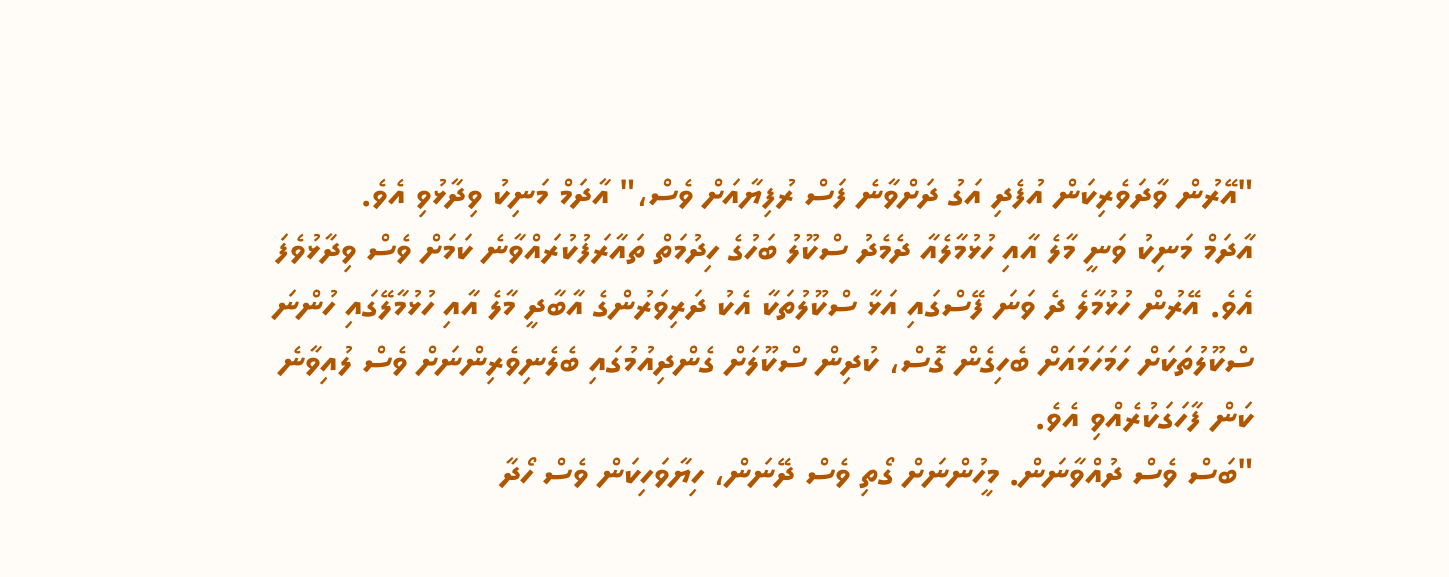"އޭރުން ވާދަވެރިކަން އުފެދި އަގު ދަށްވާނެ ފަސް ރުފިޔާއަށް ވެސް،" އާދަމް މަނިކު ވިދާޅުވި އެވެ.
އާދަމް މަނިކު ވަނީ މާލެ އާއި ހުޅުމާލެއާ ދެމެދު ސްކޫލު ބަހުގެ ހިދުމަތް ތައާރަފުކުރައްވާނެ ކަމަށް ވެސް ވިދާޅުވެފަ އެވެ. އޭރުން ހުޅުމާލެ ދެ ވަނަ ފޭސްގައި އަޅާ ސްކޫލުތަކާ އެކު ދަރިވަރުންގެ އާބާދީ މާލެ އާއި ހުޅުމާލޭގައި ހުންނަ ސްކޫލުތަކަށް ހަމަހަމައަށް ބެހިގެން ގޮސް، ކުދިން ސްކޫލަށް ގެންދިއުމުގައި ބެލެނިވެރިންނަށް ވެސް ލުއިވާނެ ކަން ފާހަގަކުރެއްވި އެވެ.
"ބަސް ވެސް ދުއްވާނަން. މީހުންނަށް ގޯތި ވެސް ދޭނަން، ހިޔާވަހިކަން ވެސް ހޯދާ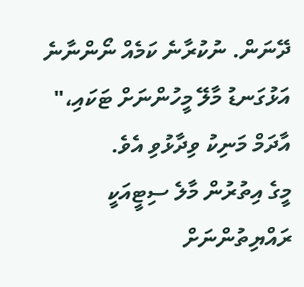ދޭނަން. ނުކުރާނެ ކަމެއް ނޯންނާނެ އަޅުގަނޑު މާލޭ މީހުންނަށް ޓަކައި،" އާދަމް މަނިކު ވިދާޅުވި އެވެ.
މީގެ އިތުރުން މާލެ ސިޓީއަކީ ރައްޔިތުންނަށް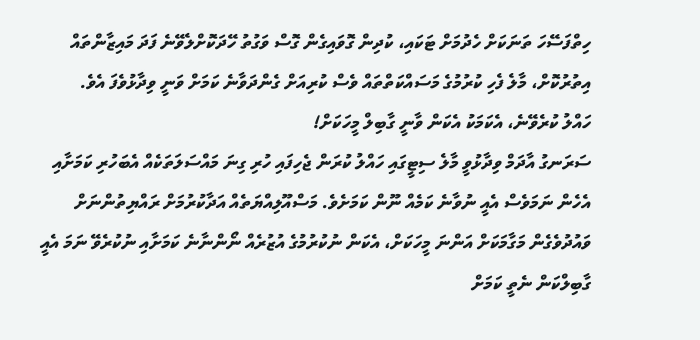ހިތްފަސޭހަ ތަނަކަށް ހެދުމަށް ޓަކައި، ކުދިން ގޮވައިގެން ގޮސް ވަގުތު ހޭދަކޮށްލެވޭނެ ފަދަ މައިޒާންތައް އިތުރުކޮށް، މާލެ ފެހި ކުރުމުގެ މަސައްކަތްތައް ވެސް ކުރިއަށް ގެންދަވާނެ ކަމަށް ވަނީ ވިދާޅުވެފަ އެވެ.
ހައްލު ކުރެވޭނެ، އެކަމަކު އެކަން ވާނީ ގާބިލް މީހަކަށް!
ސަރަނގު އާދަމް ވިދާޅުވީ މާލެ ސިޓީގައި ހައްލު ކުރަން ޖެހިފައި ހުރި ގިނަ މައްސަލަތަކެއް އެބަހުރި ކަމަށާއި އެހެން ނަމަވެސް އެއީ ނުވާނެ ކަމެއް ނޫން ކަމަށެވެ. މަސްއޫލިއްޔަތެއް އަދާކުރުމަށް ރައްޔިތުންނަށް ވައުދުވެގެން މަގާމަކަށް އަންނަ މީހަކަށް، އެކަން ނުކުރުމުގެ އުޒުރެއް ނޯންނާނެ ކަމަށާއި ނުކުރެވޭ ނަމަ އެއީ ގާބިލްކަން ނެތީ ކަމަށް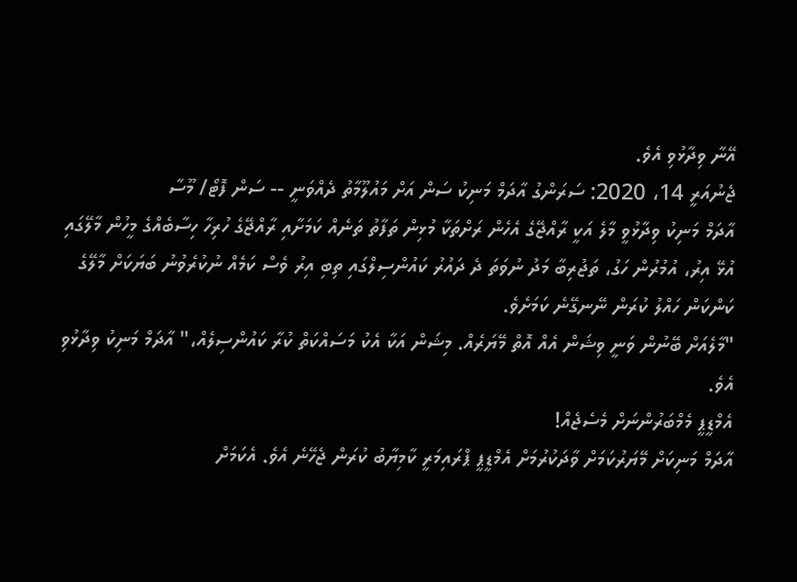އޭނާ ވިދާޅުވި އެވެ.
ޖެނުއަރީ 14، 2020: ސަރަންގު އާދަމް މަނިކު ސަން އަށް މައުލޫމާތު ދެއްވަނީ -- ސަން ފޮޓޯ/ މޫސާ
އާދަމް މަނިކު ވިދާޅުވީ މާލެ އަކީ ރާއްޖޭގެ އެހެން ރަށްތަކާ މުޅިން ތަފާތު ތަނެއް ކަމަށާއި ރާއްޖޭގެ ހުރިހާ ހިސާބެއްގެ މީހުން މާލޭގައި އުޅޭ އިރު، އުމުރުން ހަގު، ތަޖުރިބާ މަދު ނުވަތަ ދެ ދައުރު ކައުންސިލްގައި ތިބި އިރު ވެސް ކަމެއް ނުކުރެވުނު ބަޔަކަށް މާލޭގެ ކަންކަން ހައްލު ކުރަން ނޭނގޭނެ ކަމަށެވެ.
"މާލެއަށް ބޭނުން ވަނީ ވިޝަން އެއް އޮތް މޭޔަރެއް. މިޝަން އަކާ އެކު މަސައްކަތް ކުރާ ކައުންސިލެއް،" އާދަމް މަނިކު ވިދާޅުވި އެވެ.
އެމްޑީޕީ މެމްބަރުންނަށް މެސެޖެއް!
އާދަމް މަނިކަށް މޭޔަރުކަމަށް ވާދަކުރުމަށް އެމްޑީޕީ ޕްރައިމަރީ ކާމިޔާބު ކުރަން ޖެހޭނެ އެވެ. އެކަމަށް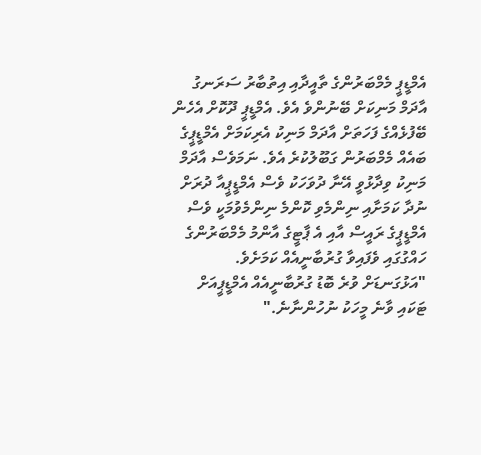އެމްޑީޕީ މެމްބަރުންގެ ތާއީދާއި އިތުބާރު ސަރަނގު އާދަމް މަނިކަށް ބޭނުންވެ އެވެ. އެމްޑީޕީ ދޫކޮށް އެހެން ބޭފުޅެއްގެ ފަހަތަށް އާދަމް މަނިކު އެރިކަމަށް އެމްޑީޕީގެ ބައެއް މެމްބަރުން ގަބޫލުކުރެ އެވެ. ނަމަވެސް އާދަމް މަނިކު ވިދާޅުވީ އޭނާ ދުވަހަކު ވެސް އެމްޑީޕީއާ ދުރަށް ނުދާ ކަމަށާއި ނިންމެވި ކޮންމެ ނިންމެވުމަކީ ވެސް އެމްޑީޕީގެ ރައީސް އާއި އެ ޕާޓީގެ އާންމު މެމްބަރުންގެ ހައްގުގައި ވެފައިވާ ގުރުބާނީއެއް ކަމަށެވެ.
"އަޅުގަނޑަށް ވުރެ ބޮޑު ގުރުބާނީއެއް އެމްޑީޕީއަށް ޓަކައި ވާނެ މީހަކު ނުހުންނާނެ."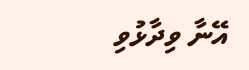އޭނާ ވިދާޅުވި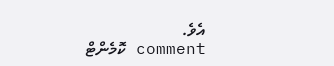އެވެ.
comment ކޮމެންޓް